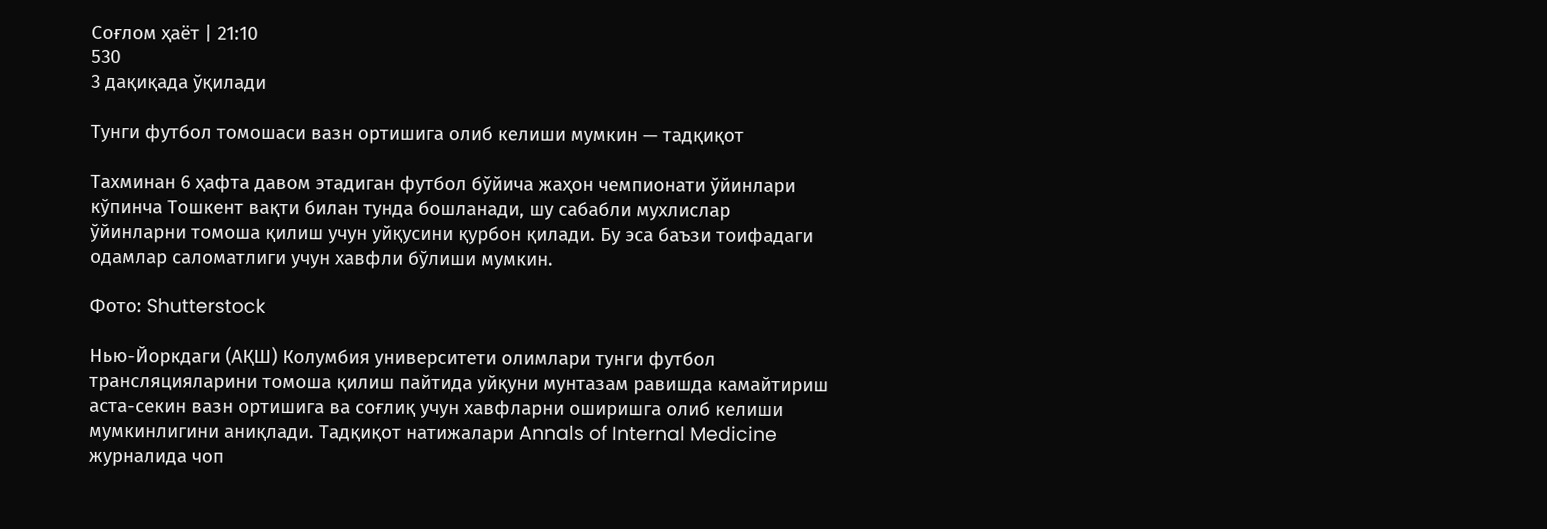Соғлом ҳаёт | 21:10
530
3 дақиқада ўқилади

Тунги футбол томошаси вазн ортишига олиб келиши мумкин — тадқиқот

Тахминан 6 ҳафта давом этадиган футбол бўйича жаҳон чемпионати ўйинлари кўпинча Тошкент вақти билан тунда бошланади, шу сабабли мухлислар ўйинларни томоша қилиш учун уйқусини қурбон қилади. Бу эса баъзи тоифадаги одамлар саломатлиги учун хавфли бўлиши мумкин.

Фото: Shutterstock

Нью-Йоркдаги (АҚШ) Колумбия университети олимлари тунги футбол трансляцияларини томоша қилиш пайтида уйқуни мунтазам равишда камайтириш аста-секин вазн ортишига ва соғлиқ учун хавфларни оширишга олиб келиши мумкинлигини аниқлади. Тадқиқот натижалари Annals of Internal Medicine журналида чоп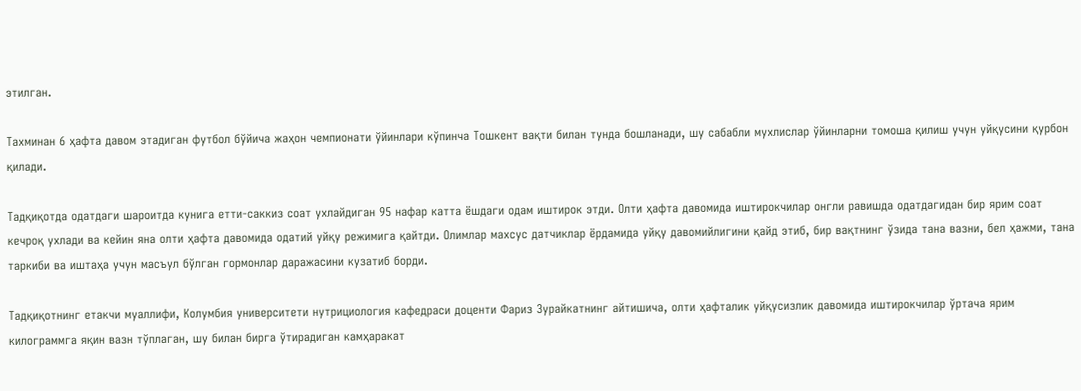этилган.

Тахминан 6 ҳафта давом этадиган футбол бўйича жаҳон чемпионати ўйинлари кўпинча Тошкент вақти билан тунда бошланади, шу сабабли мухлислар ўйинларни томоша қилиш учун уйқусини қурбон қилади.

Тадқиқотда одатдаги шароитда кунига етти-саккиз соат ухлайдиган 95 нафар катта ёшдаги одам иштирок этди. Олти ҳафта давомида иштирокчилар онгли равишда одатдагидан бир ярим соат кечроқ ухлади ва кейин яна олти ҳафта давомида одатий уйқу режимига қайтди. Олимлар махсус датчиклар ёрдамида уйқу давомийлигини қайд этиб, бир вақтнинг ўзида тана вазни, бел ҳажми, тана таркиби ва иштаҳа учун масъул бўлган гормонлар даражасини кузатиб борди.

Тадқиқотнинг етакчи муаллифи, Колумбия университети нутрициология кафедраси доценти Фариз Зурайкатнинг айтишича, олти ҳафталик уйқусизлик давомида иштирокчилар ўртача ярим килограммга яқин вазн тўплаган, шу билан бирга ўтирадиган камҳаракат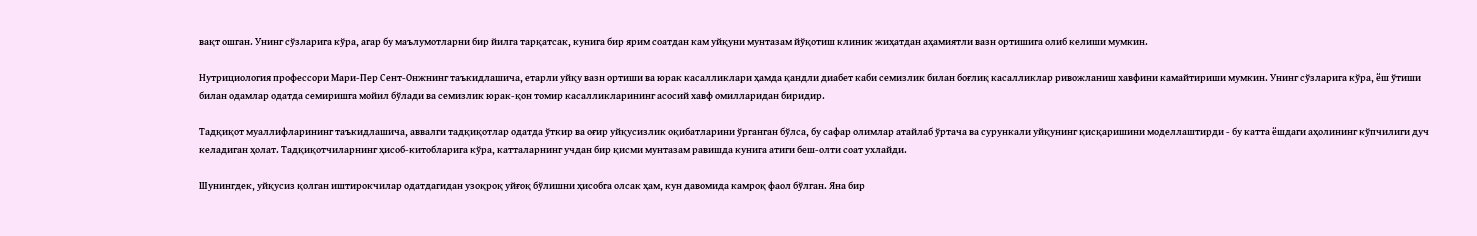вақт ошган. Унинг сўзларига кўра, агар бу маълумотларни бир йилга тарқатсак, кунига бир ярим соатдан кам уйқуни мунтазам йўқотиш клиник жиҳатдан аҳамиятли вазн ортишига олиб келиши мумкин.

Нутрициология профессори Мари-Пер Сент-Онжнинг таъкидлашича, етарли уйқу вазн ортиши ва юрак касалликлари ҳамда қандли диабет каби семизлик билан боғлиқ касалликлар ривожланиш хавфини камайтириши мумкин. Унинг сўзларига кўра, ёш ўтиши билан одамлар одатда семиришга мойил бўлади ва семизлик юрак-қон томир касалликларининг асосий хавф омилларидан биридир.

Тадқиқот муаллифларининг таъкидлашича, аввалги тадқиқотлар одатда ўткир ва оғир уйқусизлик оқибатларини ўрганган бўлса, бу сафар олимлар атайлаб ўртача ва сурункали уйқунинг қисқаришини моделлаштирди - бу катта ёшдаги аҳолининг кўпчилиги дуч келадиган ҳолат. Тадқиқотчиларнинг ҳисоб-китобларига кўра, катталарнинг учдан бир қисми мунтазам равишда кунига атиги беш-олти соат ухлайди.

Шунингдек, уйқусиз қолган иштирокчилар одатдагидан узоқроқ уйғоқ бўлишни ҳисобга олсак ҳам, кун давомида камроқ фаол бўлган. Яна бир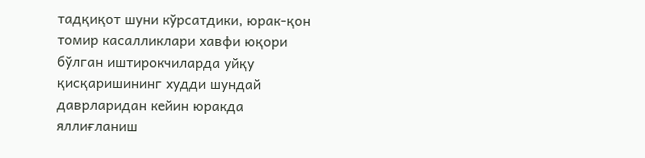тадқиқот шуни кўрсатдики, юрак-қон томир касалликлари хавфи юқори бўлган иштирокчиларда уйқу қисқаришининг худди шундай даврларидан кейин юракда яллиғланиш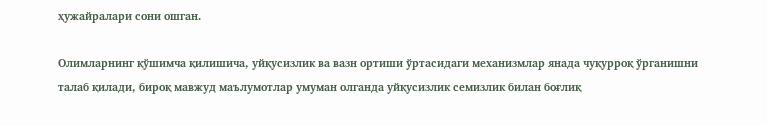ҳужайралари сони ошган.

Олимларнинг қўшимча қилишича, уйқусизлик ва вазн ортиши ўртасидаги механизмлар янада чуқурроқ ўрганишни талаб қилади, бироқ мавжуд маълумотлар умуман олганда уйқусизлик семизлик билан боғлиқ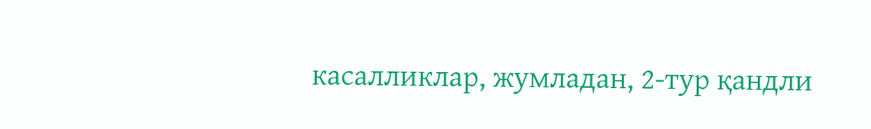касалликлар, жумладан, 2-тур қандли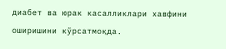диабет ва юрак касалликлари хавфини оширишини кўрсатмоқда.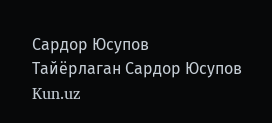Сардор Юсупов
Тайёрлаган Сардор Юсупов
Kun.uz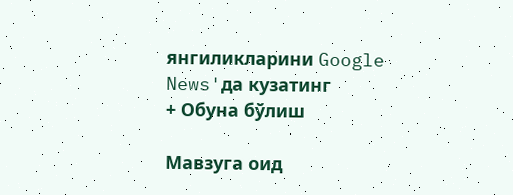янгиликларини Google News'да кузатинг
+ Обуна бўлиш

Мавзуга оид